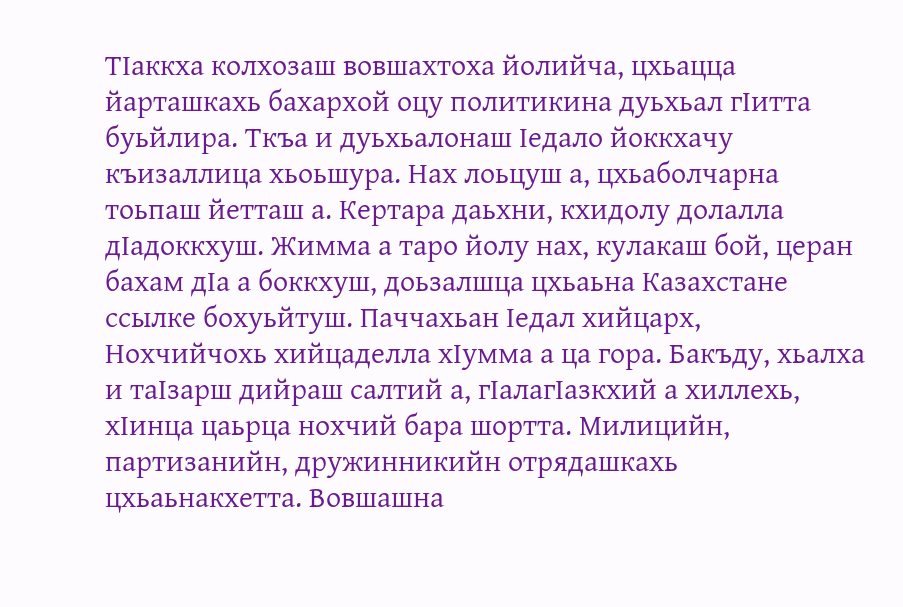ТIаккха колхозаш вовшахтоха йолийча, цхьацца йарташкахь бахархой оцу политикина дуьхьал гIитта буьйлира. Ткъа и дуьхьалонаш Iедало йоккхачу къизаллица хьоьшура. Нах лоьцуш а, цхьаболчарна тоьпаш йетташ а. Кертара даьхни, кхидолу долалла дIадоккхуш. Жимма а таро йолу нах, кулакаш бой, церан бахам дIа а боккхуш, доьзалшца цхьаьна Казахстане ссылке бохуьйтуш. Паччахьан Iедал хийцарх, Нохчийчохь хийцаделла хIумма а ца гора. Бакъду, хьалха и таIзарш дийраш салтий а, гIалагIазкхий а хиллехь, хIинца цаьрца нохчий бара шортта. Милицийн, партизанийн, дружинникийн отрядашкахь цхьаьнакхетта. Вовшашна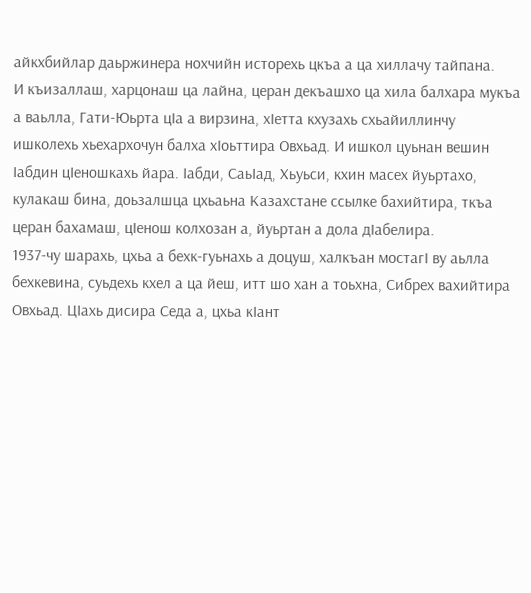айкхбийлар даьржинера нохчийн исторехь цкъа а ца хиллачу тайпана.
И къизаллаш, харцонаш ца лайна, церан декъашхо ца хила балхара мукъа а ваьлла, Гати-Юьрта цIа а вирзина, хIетта кхузахь схьайиллинчу ишколехь хьехархочун балха хIоьттира Овхьад. И ишкол цуьнан вешин Iабдин цIеношкахь йара. Iабди, СаьIад, Хьуьси, кхин масех йуьртахо, кулакаш бина, доьзалшца цхьаьна Казахстане ссылке бахийтира, ткъа церан бахамаш, цIенош колхозан а, йуьртан а дола дIабелира.
1937-чу шарахь, цхьа а бехк-гуьнахь а доцуш, халкъан мостагI ву аьлла бехкевина, суьдехь кхел а ца йеш, итт шо хан а тоьхна, Сибрех вахийтира Овхьад. ЦIахь дисира Седа а, цхьа кIант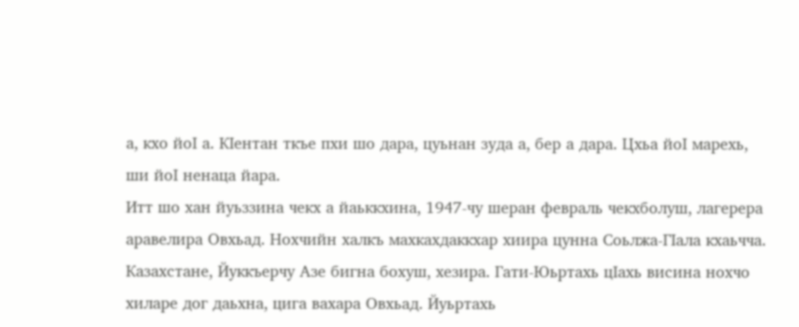а, кxo йоI а. КIентан ткъе пхи шо дара, цуьнан зуда а, бер а дара. Цхьа йoI марехь, ши йоI ненаца йара.
Итт шо хан йуьззина чекх а йаьккхина, 1947-чу шеран февраль чекхболуш, лагерера аравелира Овхьад. Нохчийн халкъ махкахдаккхар хиира цунна Соьлжа-ГIала кхаьчча. Казахстане, Йуккъерчу Азе бигна бохуш, хезира. Гати-Юьртахь цIахь висина нохчо хиларе дог даьхна, цига вахара Овхьад. Йуьртахь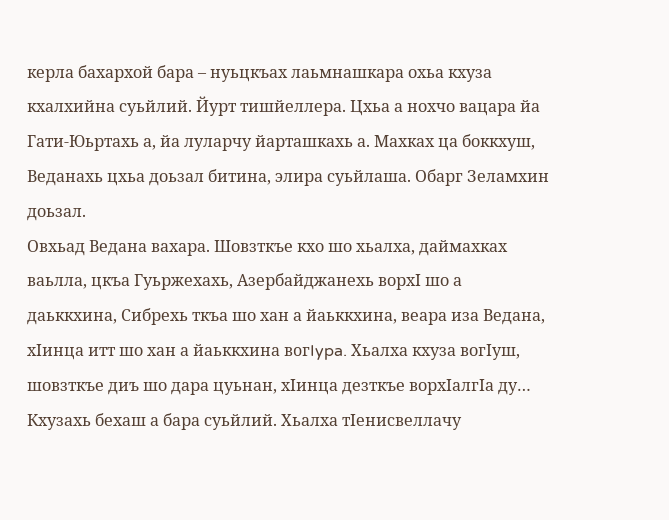керла бахархой бара – нуьцкъах лаьмнашкара охьа кхуза кхалхийна суьйлий. Йурт тишйеллера. Цхьа а нохчо вацара йа Гати-Юьртахь а, йа луларчу йарташкахь а. Махках ца боккхуш, Веданахь цхьа доьзал битина, элира суьйлаша. Обарг Зеламхин доьзал.
Овхьад Ведана вахара. Шовзткъе кхо шо хьалха, даймахках ваьлла, цкъа Гуьржехахь, Азербайджанехь ворхI шо а даьккхина, Сибрехь ткъа шо хан а йаьккхина, веара иза Ведана, хIинца итт шо хан а йаьккхина вoгIypa. Хьалха кхуза вогIуш, шовзткъе диъ шо дара цуьнан, хIинца дезткъе ворхIалгIа ду…
Кхузахь бехаш а бара суьйлий. Хьалха тIенисвеллачу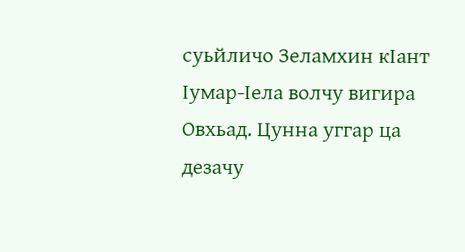суьйличо Зеламхин кIант Iумар-Iела волчу вигира Овхьад. Цунна уггар ца дезачу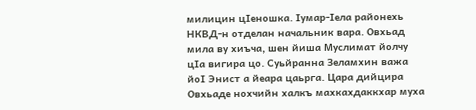милицин цIеношка. Iумар-Iела районехь НКВД-н отделан начальник вара. Овхьад мила ву хиъча, шен йиша Муслимат йолчу цIа вигира цо. Суьйранна Зеламхин важа йоI Энист а йеара цаьрга. Цара дийцира Овхьаде нохчийн халкъ махкахдаккхар муха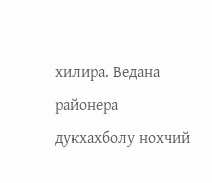хилира. Ведана районера дукхахболу нохчий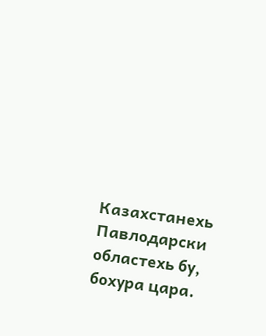Казахстанехь Павлодарски областехь бу, бохура цара.